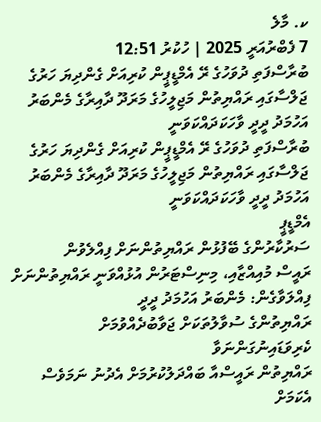ކ. މާލެ
7 ފެބްރުއަރީ 2025 | ހުކުރު 12:51
ބުރާސްފަތި ދުވަހުގެ ރޭ އެމްޑީޕީން ކުރިއަށް ގެންދިޔަ ހަރުގެ ޖަލްސާގައި ރައްޔިތުން މަޖިލީހުގެ މަރަދޫ ދާއިރާގެ މެންބަރު އަހުމަދު ދީދީ ވާހަކަދައްކަވަނީ
ބުރާސްފަތި ދުވަހުގެ ރޭ އެމްޑީޕީން ކުރިއަށް ގެންދިޔަ ހަރުގެ ޖަލްސާގައި ރައްޔިތުން މަޖިލީހުގެ މަރަދޫ ދާއިރާގެ މެންބަރު އަހުމަދު ދީދީ ވާހަކަދައްކަވަނީ
އެމްޑީޕީ
ސަރުކާރުންގެ ބޭފުޅުން ރައްޔިތުންނަށް ފިއްލެވުން
ރައީސް މުއިއްޒާއި، މިނިސްޓަރުން އުޅުއްވަނީ ރައްޔިތުންނަށް ފިއްލަވާގެން: މެންބަރު އަހުމަދު ދީދީ
ރައްޔިތުންގެ ސުވާލުތަކަށް ޖަވާބުދެއްވުމަށް ކެރިވަޑައިނުގަންނަވާ
ރައްޔިތުން ރައީސްއާ ބައްދަލުކުރުމަށް އެދުނު ނަމަވެސް އެކަމަށް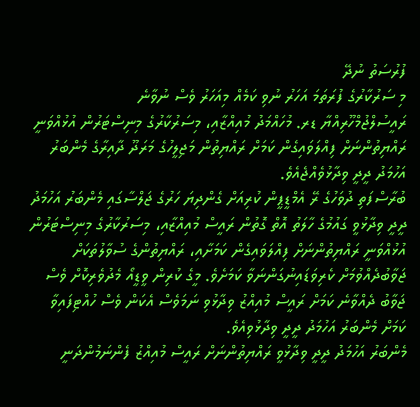ފުރުސަތު ނުދޭ
މި ސަރުކާރުގެ ފުރަތަމަ އަހަރު ނުވި ކަމެއް މިއަހަރު ވެސް ނުވާނެ
ރައީސުލްޖުމްހޫރިއްޔާ ޑރ. މުހައްމަދު މުއިއްޒާއި، މިސަރުކާރުގެ މިނިސްޓަރުން އުޅުއްވަނީ ރައްޔިތުންނަށް ފިއްލަވައިގެން ކަމަށް ރައްޔިތުން މަޖިލީހުގެ މަރަދޫ ދާއިރާގެ މެންބަރު އަހުމަދު ދީދީ ވިދާޅުވެއްޖެއެވެ.
ބުރާސްފަތި ދުވަހުގެ ރޭ އެމްޑީޕީން ކުރިއަށް ގެންދިޔަ ހަރުގެ ޖަލްސާގައި މެންބަރު އަހުމަދު ދީދީ ވިދާޅުވީ ގައުމުގެ ހާލަތު އޮތް ގޮތުން ރައީސް މުއިއްޒާއި، މިސަރުކާރުގެ މިނިސްޓަރުން އުޅުއްވަނީ ރައްޔިތުންނަށް ފިއްލަވައިގެން ކަމަށާއި، ރައްޔިތުންގެ ސުވާލުތަކަށް ޖަވާބުދެއްވުމަށް ކެރިވަޑައިނުގަންނަވާ ކަމަށެވެ. މީގެ ކުރިން ވީޑީއޯ މެދުވެރިކޮށް ވެސް ޖަވާބު ދެއްވާނެ ކަމަށް ރައީސް މުއިއްޒު ވިދާޅުވި ނަމަވެސް އެކަން ވެސް ހުއްޓިފައިވާ ކަމަށް މެންބަރު އަހުމަދު ދީދީ ވިދާޅުވިއެވެ.
މެންބަރު އަހުމަދު ދީދީ ވިދާޅުވީ ރައްޔިތުންނަށް ރައީސް މުއިއްޒު ފެންނަމުންދަނީ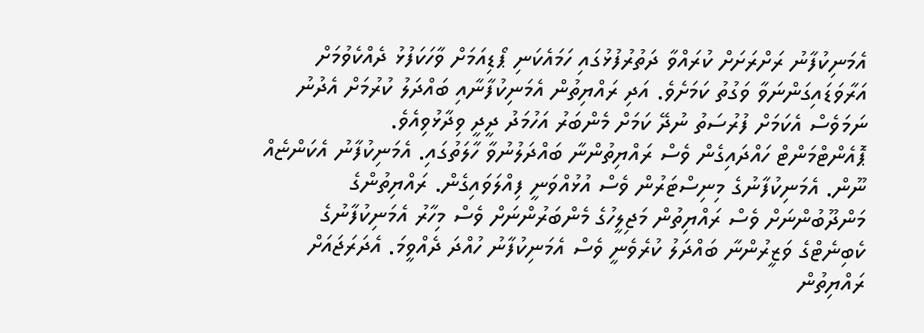އެމަނިކުފާނު ރަށްރަށަށް ކުރައްވާ ދަތުރުފުޅުގައި ހަމައެކަނި ޕޯޑިއަމަށް ވާހަކަފުޅު ދެއްކެވުމަށް އަރާވަޑައިގަންނަވާ ވަގުތު ކަމަށެވެ. އަދި ރައްޔިތުން އެމަނިކުފާނާއި ބައްދަލު ކުރުމަށް އެދުނު ނަމަވެސް އެކަމަށް ފުރުސަތު ނުދޭ ކަމަށް މެންބަރު އަހުމަދު ދީދީ ވިދާޅުވިއެވެ.
ޕޮއެންޓްމަންޓް ހައްދައިގެން ވެސް ރައްޔިތުންނާ ބައްދަލުނުވާ ހާލަތުގައި. އެމަނިކުފާނު އެކަންޏެއް ނޫން. އެމަނިކުފާނުގެ މިނިސްޓަރުން ވެސް އުޅުއްވަނީ ފިއްލަވައިގެން. ރައްޔިތުންގެ މަންދޫބުންނަށް ވެސް ރައްޔިތުން މަޖިލީހުގެ މެންބަރުންނަށް ވެސް މިހާރު އެމަނިކުފާނުގެ ކެބިނެޓްގެ ވަޒީރުންނާ ބައްދަލު ކުރެވެނީ ވެސް އެމަނިކުފާނު ހުއްދަ ދެއްވީމަ. އެދަރަޖައަށް ރައްޔިތުން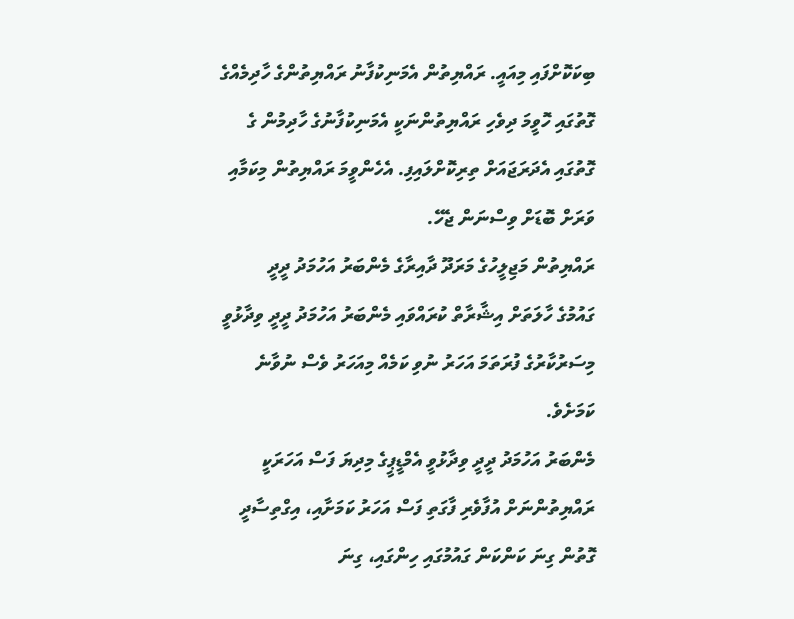ބިކަކޮށްފައި މިއައީ. ރައްޔިތުން އެމަނިކުފާނު ރައްޔިތުންގެ ހާދިމެއްގެ ގޮތުގައި ހޮވީމަ ދިވެހި ރައްޔިތުންނަކީ އެމަނިކުފާނުގެ ހާދިމުން ގެ ގޮތުގައި އެދަރަޖައަށް ތިރިކޮށްލައިފި. އެހެންވީމަ ރައްޔިތުން މިކަމާއި ވަރަށް ބޮޑަށް ވިސްނަން ޖެހޭ.
ރައްޔިތުން މަޖިލީހުގެ މަރަދޫ ދާއިރާގެ މެންބަރު އަހުމަދު ދީދީ
ގައުމުގެ ހާލަތަށް އިޝާރާތް ކުރައްވައި މެންބަރު އަހުމަދު ދީދީ ވިދާޅުވީ މިސަރުކާރުގެ ފުރަތަމަ އަހަރު ނުވި ކަމެއް މިއަހަރު ވެސް ނުވާނެ ކަމަށެވެ.
މެންބަރު އަހުމަދު ދީދީ ވިދާޅުވީ އެމްޑީޕީގެ މިދިޔަ ފަސް އަހަރަކީ ރައްޔިތުންނަށް އުފާވެރި ފާގަތި ފަސް އަހަރު ކަމަށާއި، އިގްތިސާދީ ގޮތުން ގިނަ ކަންކަން ގައުމުގައި ހިންގައި، ގިނަ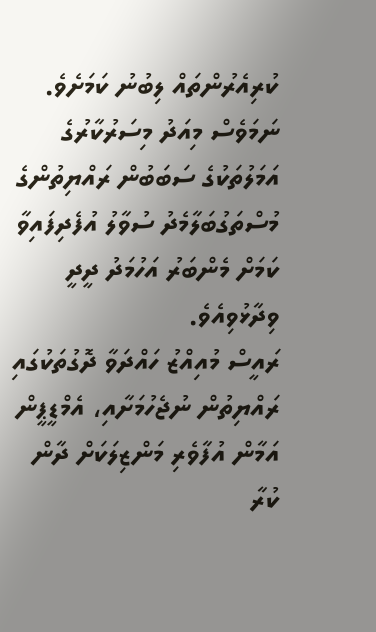ކުރިއެރުންތައް ލިބުނު ކަމަށެވެ. ނަމަވެސް މިއަދު މިސަރުކާރުގެ އަމަލުތަކުގެ ސަބަބުން ރައްޔިތުންގެ މުސްތަގުބަލާމެދު ސުވާލު އުފެދިފައިވާ ކަމަށް މެންބަރު އަހުމަދު ދީދީ ވިދާޅުވިއެވެ.
ރައީސް މުއިއްޒު ހައްދަވާ ދޮގުތަކުގައި ރައްޔިތުން ނުޖެހުމަށާއި، އެމްޑީޕީން އަމާން އުފާވެރި މަންޒިލަކަށް ދާން ކުރާ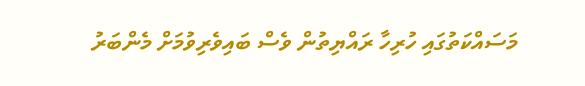މަސައްކަތުގައި ހުރިހާ ރައްޔިތުން ވެސް ބައިވެރިވުމަށް މެންބަރު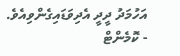އަހުމަދު ދީދީ އެދިވަޑައިގެންވިއެވެ.
- ކޮމެންޓް